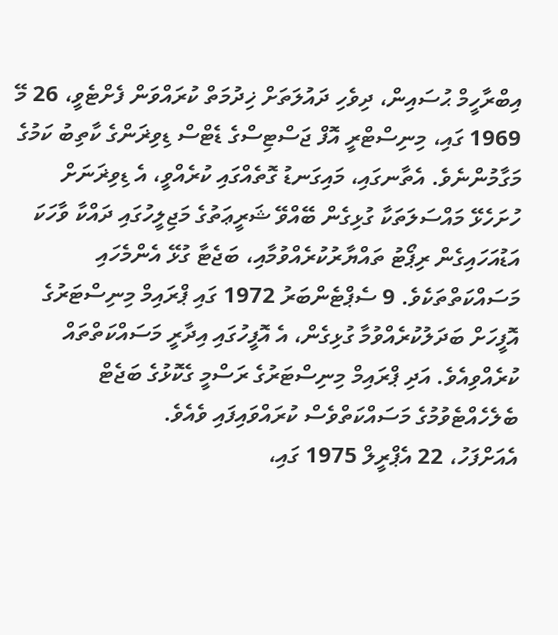އިބްރާހީމް ޙުސައިން، ދިވެހި ދައުލަތަށް ޚިދުމަތް ކުރައްވަން ފެށްޓެވީ، 26 މޭ 1969 ގައި، މިނިސްޓްރީ އޮފް ޖަސްޓިސްގެ ޑެޓްސް ޑިވިޜަންގެ ކާތިބު ކަމުގެ މަގާމުންނެވެ. އެތާނގައި، މައިގަނޑު ގޮތެއްގައި ކުރެއްވީ، އެ ޑިވިޜަނަށް ހުށަހެޅޭ މައްސަލަތަކާ ގުޅިގެން ބޭއްވޭ ޝަރީޢަތުގެ މަޖިލީހުގައި ދައްކާ ވާހަކަ އަޑުއަހައިގެން ރިޕޯޓު ތައްޔާރުކުރެއްވުމާއި، ބަޖެޓާ ގުޅޭ އެންމެހައި މަސައްކަތްތަކެވެ. 9 ސެޕްޓެންބަރު 1972 ގައި ޕްރައިމް މިނިސްޓަރުގެ އޮފީހަށް ބަދަލުކުރެއްވުމާ ގުޅިގެން، އެ އޮފީހުގައި އިދާރީ މަސައްކަތްތައް ކުރެއްވިއެވެ. އަދި ޕްރައިމް މިނިސްޓަރުގެ ރަސްމީ ގެކޮޅުގެ ބަޖެޓް ބެލެހެއްޓެވުމުގެ މަސައްކަތްވެސް ކުރައްވައިފައި ވެއެވެ.
އެއަށްފަހު، 22 އެޕްރީލް 1975 ގައި،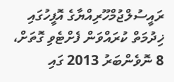ރައީސުލްޖުމްހޫރިއްޔާގެ އޮފީހުގައި ޚިދުމަތް ކުރައްވަން ފެށްޓެވި ގޮތަށް، 8 ނޮވެންބަރު 2013 ގައި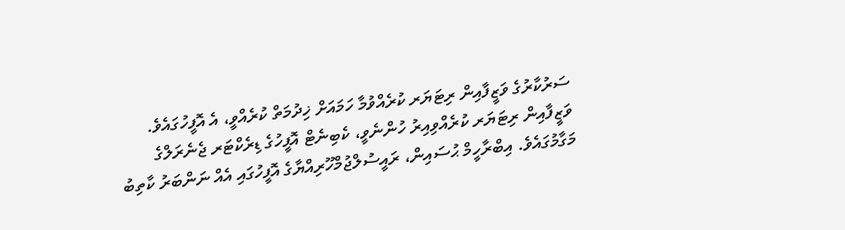ސަރުކާރުގެ ވަޒީފާއިން ރިޓަޔަރ ކުރެއްވުމާ ހަމައަށް ޚިދުމަތް ކުރެއްވީ، އެ އޮފީހުގައެވެ. ވަޒީފާއިން ރިޓަޔަރ ކުރެއްވިއިރު ހުންނެވީ، ކެބިނެޓް އޮފީހުގެ ޑިރެކްޓަރ ޖެނެރަލްގެ މަގާމުގައެވެ. އިބްރާހީމް ޙުސައިން، ރައީސުލްޖުމްހޫރިއްޔާގެ އޮފީހުގައި އެއް ނަންބަރު ކާތިބު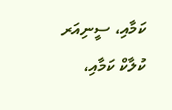ކަމާއި، ސީނިއަރ ކުލާކް ކަމާއި،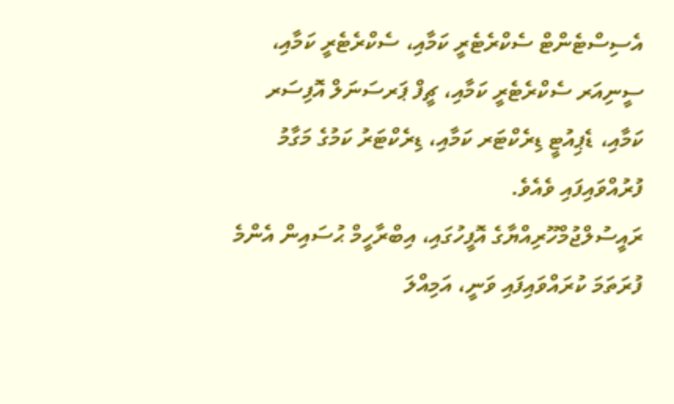އެސިސްޓެންޓް ސެކްރެޓެރީ ކަމާއި، ސެކްރެޓެރީ ކަމާއި، ސީނިއަރ ސެކްރެޓެރީ ކަމާއި، ޗީފް ޕަރސަނަލް އޮފިސަރ ކަމާއި، ޑެޕިއުޓީ ޑިރެކްޓަރ ކަމާއި، ޑިރެކްޓަރު ކަމުގެ މަގާމު ފުރުއްވައިފައި ވެއެވެ.
ރައީސުލްޖުމްހޫރިއްޔާގެ އޮފީހުގައި، އިބްރާހީމް ޙުސައިން އެންމެ ފުރަތަމަ ކުރައްވައިފައި ވަނީ، އަމިއްލަ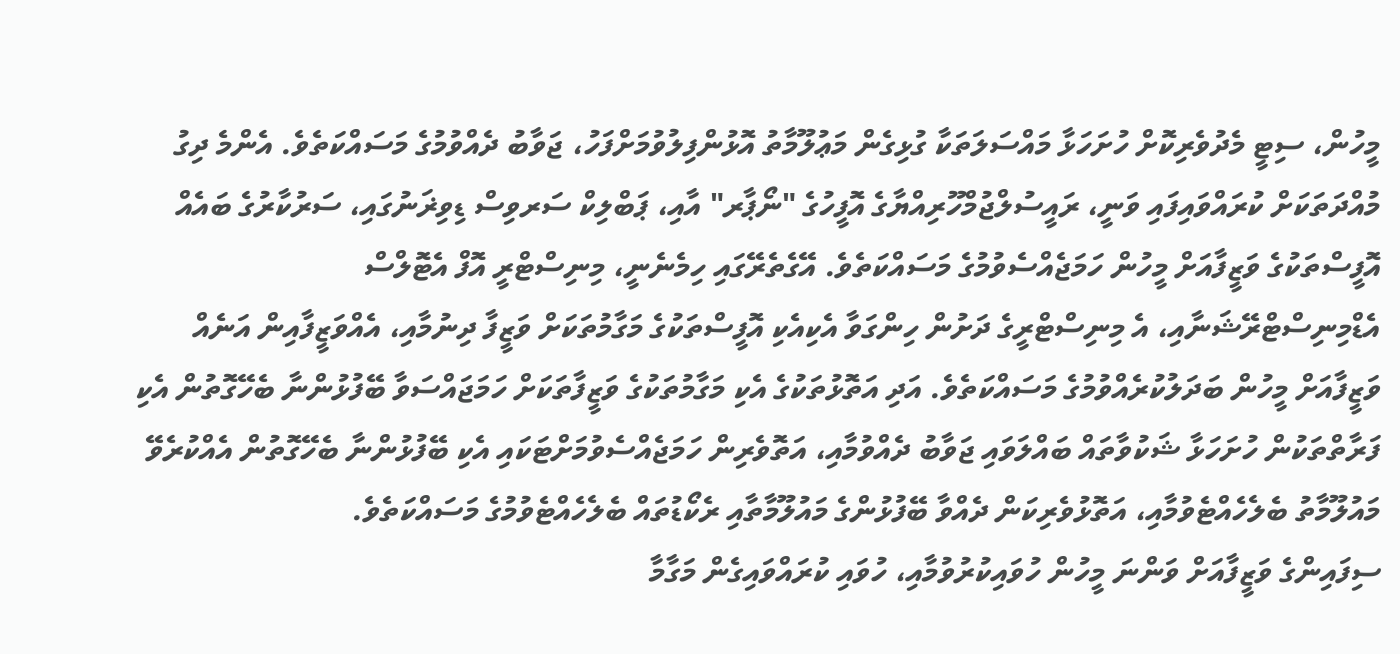މީހުން، ސިޓީ މެދުވެރިކޮށް ހުށަހަޅާ މައްސަލަތަކާ ގުޅިގެން މަޢުލޫމާތު އޮޅުންފިލުވުމަށްފަހު، ޖަވާބު ދެއްވުމުގެ މަސައްކަތެވެ. އެންމެ ދިގު މުއްދަތަކަށް ކުރައްވައިފައި ވަނީ، ރައީސުލްޖުމްހޫރިއްޔާގެ އޮފީހުގެ "ނޯޕާރ" އާއި، ޕަބްލިކް ސަރވިސް ޑިވިޜަނުގައި، ސަރުކާރުގެ ބައެއް އޮފީސްތަކުގެ ވަޒީފާއަށް މީހުން ހަމަޖެއްސެވުމުގެ މަސައްކަތެވެ. އޭގެތެރޭގައި ހިމެނެނީ، މިނިސްޓްރީ އޮފް އެޓޮލްސް އެޑްމިނިސްޓްރޭޝަނާއި، އެ މިނިސްޓްރީގެ ދަށުން ހިންގަވާ އެކިއެކި އޮފީސްތަކުގެ މަގާމުތަކަށް ވަޒީފާ ދިނުމާއި، އެއްވަޒީފާއިން އަނެއް ވަޒީފާއަށް މީހުން ބަދަލުކުރެއްވުމުގެ މަސައްކަތެވެ. އަދި އަތޮޅުތަކުގެ އެކި މަގާމުތަކުގެ ވަޒީފާތަކަށް ހަމަޖައްސަވާ ބޭފުޅުންނާ ބެހޭގޮތުން އެކި ފަރާތްތަކުން ހުށަހަޅާ ޝަކުވާތައް ބައްލަވައި ޖަވާބު ދެއްވުމާއި، އަތޮވެރިން ހަމަޖެއްސެވުމަށްޓަކައި އެކި ބޭފުޅުންނާ ބެހޭގޮތުން އެއްކުރެވޭ މައުލޫމާތު ބެލެހެއްޓެވުމާއި، އަތޮޅުވެރިކަން ދެއްވާ ބޭފުޅުންގެ މައުލޫމާތާއި ރެކޯޑުތައް ބެލެހެއްޓެވުމުގެ މަސައްކަތެވެ.
ސިފައިންގެ ވަޒީފާއަށް ވަންނަ މީހުން ހުވައިކުރުވުމާއި، ހުވައި ކުރައްވައިގެން މަގާމާ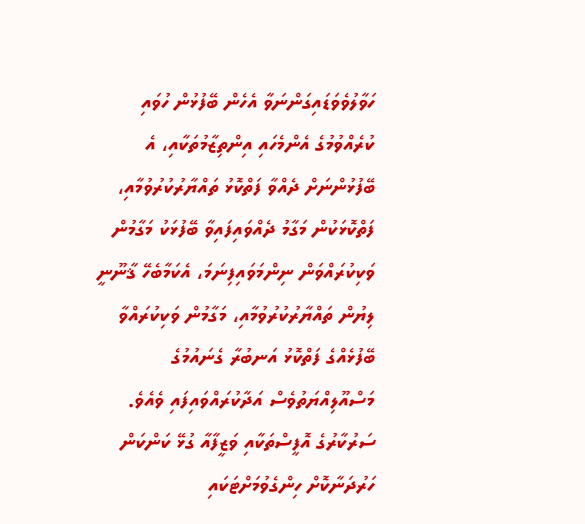ހަވާލުވެވަޑައިގަންނަވާ އެހެން ބޭފުޅުން ހުވައި ކުރެއްވުމުގެ އެންމެހައި އިންތިޒާމުތަކާއި، އެ ބޭފުޅުންނަށް ދެއްވާ ފަތްކޮޅު ތައްޔާރުކުރުވުމާއި، ފަތްކޮޅަކުން މަގާމު ދެއްވައިފައިވާ ބޭފުޅަކު މަގާމުން ވަކިކުރައްވަން ނިންމަވައިފިނަމަ، އެކަމާބެހޭ ޤާނޫނީ ލިޔުން ތައްޔާރުކުރުވުމާއި، މަގާމުން ވަކިކުރައްވާ ބޭފުޅެއްގެ ފަތްކޮޅު އަނބުރާ ގެނައުމުގެ މަސްއޫލިއްޔަތުވެސް އަދާކުރައްވައިފައި ވެއެވެ.
ސަރުކާރުގެ އޮފީސްތަކާއި ވަޒީފާއާ ގުޅޭ ކަންކަން ހަރުދަނާކޮށް ހިންގެވުމަށްޓަކައި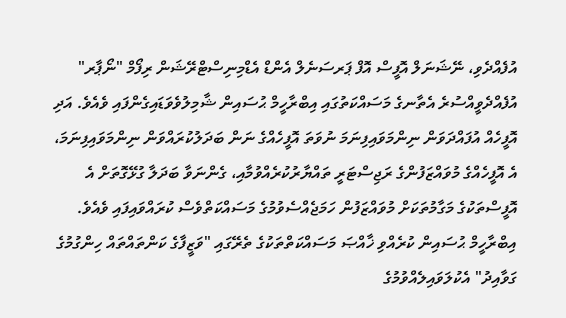އުފެއްދެވި، ނޭޝަނަލް އޮފީސް އޮފް ޕަރސަނެލް އެންޑް އެޑްމިނިސްޓްރޭޝަން ރިފޯމް "ނޯޕާރ" އުފެއްދެވީއްސުރެ އެތާނގެ މަސައްކަތުގައި އިބްރާހީމް ޙުސައިން ޝާމިލުވެވަޑައިގެންފައި ވެއެވެ. އަދި އޮފީހެއް އުފައްދަވަން ނިންމަވައިފިނަމަ ނުވަތަ އޮފީހެއްގެ ނަން ބަދަލުކުރައްވަން ނިންމަވައިފިނަމަ، އެ އޮފީހެއްގެ މުވައްޒަފުންގެ ރަޖިސްޓަރީ ތައްޔާރުކުރެއްވުމާއި، ގެންނަވާ ބަދަލާ ގުޅޭގޮތަށް އެ އޮފީސްތަކުގެ މަގާމުތަކަށް މުވައްޒަފުން ހަމަޖެއްސެވުމުގެ މަސައްކަތްވެސް ކުރައްވައިފައި ވެއެވެ.
އިބްރާހީމް ޙުސައިން ކުރެއްވި ޚާއްޞަ މަސައްކަތްތަކުގެ ތެރޭގައި "ވަޒީފާގެ ކަންތައްތައް ހިންގުމުގެ ގަވާއިދު" އެކުލަވައިލެއްވުމުގެ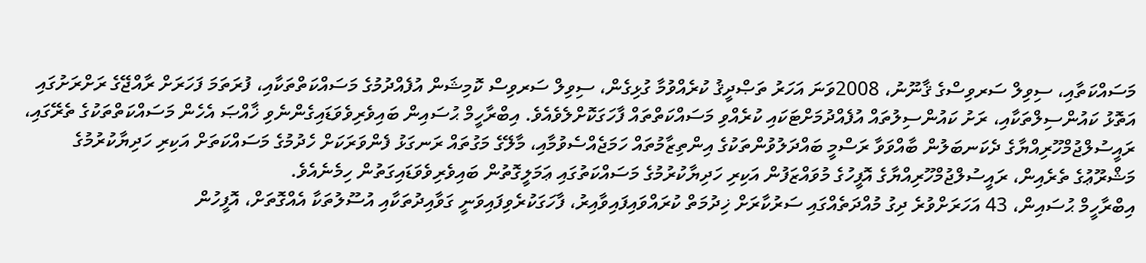މަސައްކަތާއި، ސިވިލް ސަރވިސްގެ ޤާނޫނު، 2008ވަނަ އަހަރު ތަޞްދީޤު ކުރެއްވުމާ ގުޅިގެން، ސިވިލް ސަރވިސް ކޮމިޝަން އުފެއްދުމުގެ މަސައްކަތްތަކާއި، ފުރަތަމަ ފަހަރަށް ރާއްޖޭގެ ރަށްރަށުގައި އަތޮޅު ކައުންސިލްތަކާއި، ރަށު ކައުންސިލުތައް އުފެއްދުމަށްޓަކައި ކުރެއްވި މަސައްކަތްތައް ފާހަގަކޮށްލެވެއެވެ. އިބްރާހީމް ޙުސައިން ބައިވެރިވެވަޑައިގެންނެވި ޚާއްޞަ އެހެން މަސައްކަތްތަކުގެ ތެރޭގައި، ރައީސުލްޖުމްހޫރިއްޔާގެ ދެކަނބަލުން ބާއްވަވާ ރަސްމީ ބައްދަލުވުންތަކުގެ އިންތިޒާމުތައް ހަމަޖެއްސެވުމާއި، މާލޭގެ މަގުތައް ރަނގަޅު ފެންވަރަކަށް ހެދުމުގެ މަސައްކަތަށް އަކިރި ހަދިޔާކުރުމުގެ މަޝްރޫޢުގެ ތެރެއިން، ރައީސުލްޖުމްހޫރިއްޔާގެ އޮފީހުގެ މުވައްޒަފުން އަކިރި ހަދިޔާކުރުމުގެ މަސައްކަތުގައި ޢަމަލީގޮތުން ބައިވެރިވެވަޑައިގަތުން ހިމެނެއެވެ.
އިބްރާހީމް ޙުސައިން، 43 އަހަރަށްވުރެ ދިގު މުއްދަތެއްގައި ސަރުކާރަށް ޚިދުމަތް ކުރައްވައިފައިވާއިރު، ފާހަގަކުރެވިފައިވަނީ ގަވާއިދުތަކާއި އުސޫލުތަކާ އެއްގޮތަށް، އޮފީހުން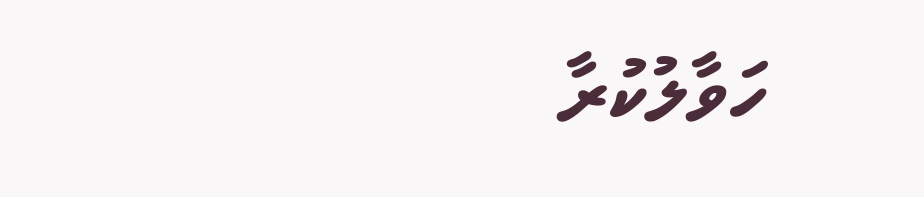ހަވާލުކުރާ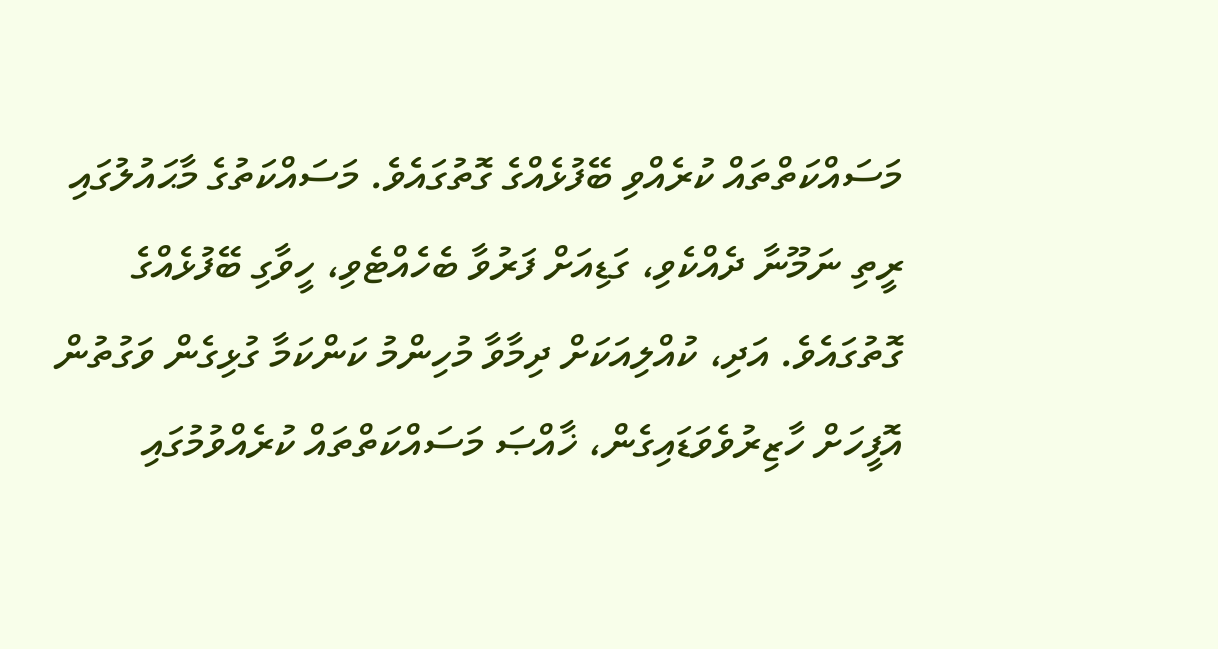މަސައްކަތްތައް ކުރެއްވި ބޭފުޅެއްގެ ގޮތުގައެވެ. މަސައްކަތުގެ މާޙައުލުގައި ރީތި ނަމޫނާ ދެއްކެވި، ގަޑިއަށް ފަރުވާ ބެހެއްޓެވި، ހީވާގި ބޭފުޅެއްގެ ގޮތުގައެވެ. އަދި، ކުއްލިއަކަށް ދިމާވާ މުހިންމު ކަންކަމާ ގުޅިގެން ވަގުތުން އޮފީހަށް ހާޒިރުވެވަޑައިގެން، ޚާއްޞަ މަސައްކަތްތައް ކުރެއްވުމުގައި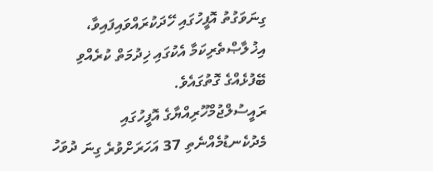ގިނަވަގުތު އޮފީހުގައި ހޭދަކުރައްވައިފައިވާ، އިޚުލާޞްތެރިކަމާ އެކުގައި ޚިދުމަތް ކުރެއްވި ބޭފުޅެއްގެ ގޮތުގައެވެ.
ރައީސުލްޖުމްހޫރިއްޔާގެ އޮފީހުގައި މެދުކެނޑުމެއްނެތި 37 އަހަރަށްވުރެ ގިނަ ދުވަހު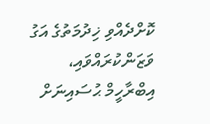ކޮށްދެއްވި ޚިދުމަތުގެ އަގު ވަޒަންކުރައްވައި، އިބްރާހީމް ޙުސައިނަށް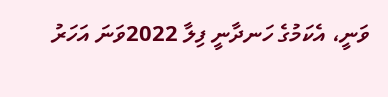ވަނީ، އެކަމުގެ ހަނދާނީ ފިލާ 2022ވަނަ އަހަރު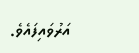އަރުވައިފައެވެ.